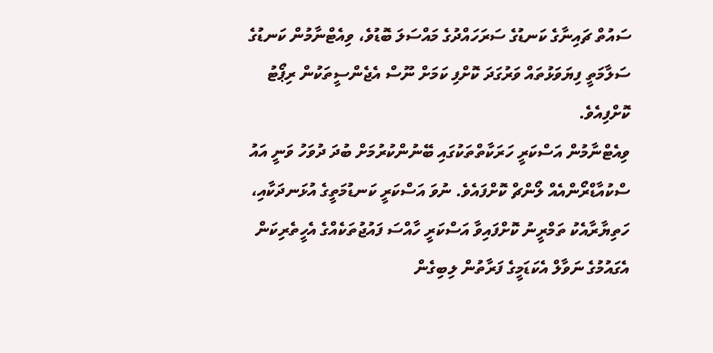ސައުތް ޗައިނާގެ ކަނޑުގެ ސަރަހައްދުގެ މައްސަލަ ބޮޑުވެ، ވިއެޓްނާމުން ކަނޑުގެ ސަލާމަތީ ފިޔަވަޅުތައް ވަރުގަދަ ކޮށްފި ކަމަށް ނޫސް އެޖެންސީތަކުން ރިޕޯޓު ކޮށްފިއެވެ.
ވިއެޓްނާމުން އަސްކަރީ ހަރަކާތްތަކުގައި ބޭނުންކުރުމަށް ބުދަ ދުވަހު ވަނީ އައު ސްކުއާޑްރޯންއެއް ލޯންޗް ކޮށްފައެވެ. ނުވަ އަސްކަރީ ކަނޑުމަތީގެ އުޅަނދަކާއި، ހަތިޔާރާއެކު ތަމްރީނު ކޮށްފައިވާ އަސްކަރީ ހާއްސަ ފައުޖުތަކެއްގެ އެހީތެރިކަން އެގައުމުގެ ނަވާލް އެކަޑަމީގެ ފަރާތުން ލިބިގެން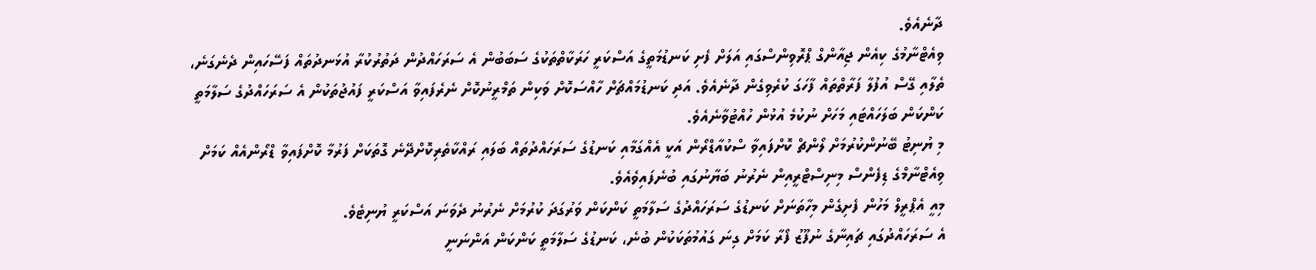ދާނެއެވެ.
ވިއެޓްނާމުގެ ކިއެން ޖިއާންގް ޕްރޮވިންސްގައި އަލަށް ފެށި ކަނޑުމަތީގެ އަސްކަރީ ހަރަކާތްތަކުގެ ސަބަބުން އެ ސަރަހައްދުން ދަތުރުކުރާ އުޅަނދުތައް ފަސޭހައިން ދެނެގަނެ، ތެލާއި ގޭސް އުފުލާ ފަރާތްތައް ފާހަގަ ކުރެވިގެން ދާނެއެވެ. އަދި ކަނޑުމައްޗަށް ހާއްސަކޮށް ވަކިން ތަމްރީނުކޮށް ނެރެފައިވާ އަސްކަރީ ފައުޖުތަކުން އެ ސަރަހައްދުގެ ސަލާމަތީ ކަންކަން ބަލަހައްޓައި މަހަށް ނުކުމެ އުޅުން ހުއްޓުވާނެއެވެ.
މި ޔުނިޓު ބޭނުންކުރުމަށް ލޯންޗް ކޮށްފައިވާ ސްކުއާޑްރޯން އަކީ އެއްގަމާއި ކަނޑުގެ ސަރަހައްދުތައް ބަލައި ރައްކާތެރިކޮށްދޭނެ ގޮތަކަށް ފަރުމާ ކޮށްފައިވާ ޑްރޯންއެއް ކަމަށް ވިއެޓްނާމްގެ ޑިފެންސް މިނިސްޓްރީއިން ނެރުނު ބަޔާނުގައި ބުނެފައިވެއެވެ.
މިއީ އެޕްރީލް މަހުން ފެށިގެން މިހާތަނަށް ކަނޑުގެ ސަރަހައްދުގެ ސަލާމަތީ ކަންކަން ވަރުގަދަ ކުރުމަށް ނެރުނު ދެވަނަ އަސްކަރީ ޔުނިޓެވެ.
އެ ސަރަހައްދުގައި ޗައިނާގެ ނުފޫޒު ފޯރާ ކަމަށް ގިނަ ގައުމުތަކަކުން ބުނެ، ކަނޑުގެ ސަލާމަތީ ކަންކަން އަންނަނީ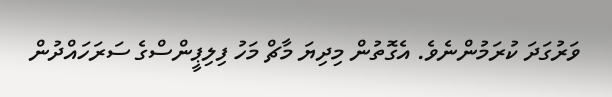ވަރުގަދަ ކުރަމުންނެވެ. އެގޮތުން މިދިޔަ މާޗް މަހު ފިލިޕީންސްގެ ސަރަހައްދުން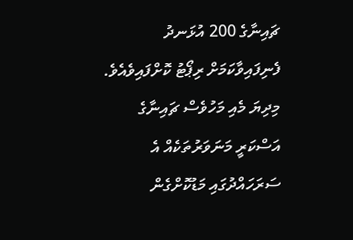ޗައިނާގެ 200 އުޅަނދު ފެނިފައިވާކަމަށް ރިޕޯޓު ކޮށްފައިވެއެވެ. މިދިޔަ މެއި މަހުވެސް ޗައިނާގެ އަސްކަރީ މަނަވަރުތަކެއް އެ ސަރަހައްދުގައި މަޑުކޮށްގެން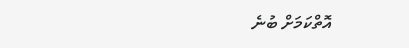އޮތްކަމަށް ބުނެ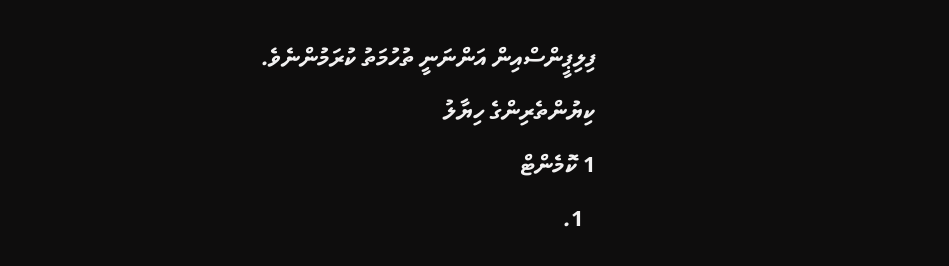ފިލިޕީންސްއިން އަންނަނީ ތުހުމަތު ކުރަމުންނެވެ.
ކިޔުންތެރިންގެ ހިޔާލު
1 ކޮމެންޓް
  1.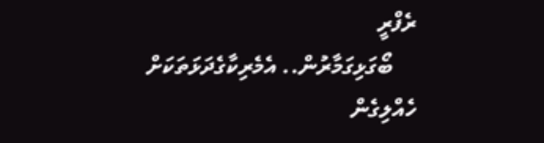ރެފްރީ
    ބޯގަޅިގަމާރުން.. އެމެރިކާގެދަޅަތަކަށް ހެއްލިގެން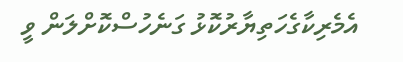އެމެރިކާގެހަތިޔާރުކޮޅު ގަނެހުސްކޮށްލަން ވީ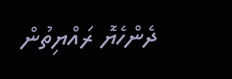ދެންހެޔޮ ރައްޔިތުން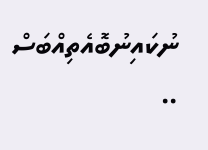ނުކައިނުބޮއެތިއްބަސް ..